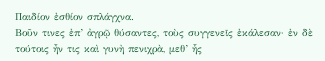Παιδίον ἐσθίον σπλάγχνα.
Βοῦν τινες ἐπ’ ἀγρῷ θύσαντες, τοὺς συγγενεῖς ἐκάλεσαν· ἐν δὲ τούτοις ἦν τις καὶ γυνὴ πενιχρὰ, μεθ’ ἧς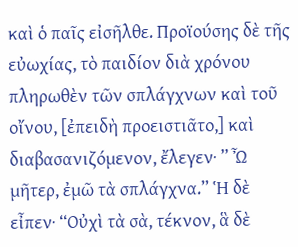καὶ ὁ παῖς εἰσῆλθε. Προϊούσης δὲ τῆς εὐωχίας, τὸ παιδίον διὰ χρόνου πληρωθὲν τῶν σπλάγχνων καὶ τοῦ οἴνου, [ἐπειδὴ προειστιᾶτο,] καὶ διαβασανιζόμενον, ἔλεγεν· ” Ὦ μῆτερ, ἐμῶ τὰ σπλάγχνα.” Ἡ δὲ εἶπεν· “Οὐχὶ τὰ σὰ, τέκνον, ἃ δὲ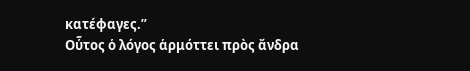κατέφαγες.”
Οὗτος ὁ λόγος ἁρμόττει πρὸς ἄνδρα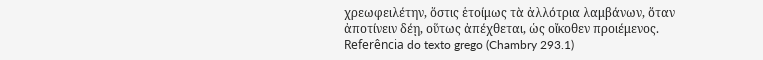χρεωφειλέτην, ὅστις ἑτοίμως τὰ ἀλλότρια λαμβάνων, ὅταν ἀποτίνειν δέῃ, οὕτως ἀπέχθεται, ὡς οἴκοθεν προιέμενος.
Referência do texto grego (Chambry 293.1)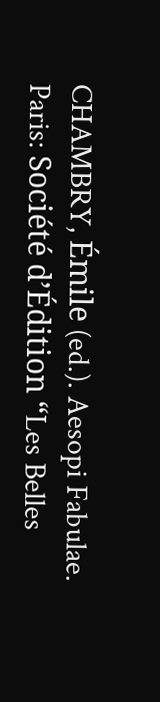CHAMBRY, Émile (ed.). Aesopi Fabulae. Paris: Société d’Édition “Les Belles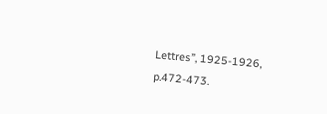Lettres”, 1925-1926, p.472-473.